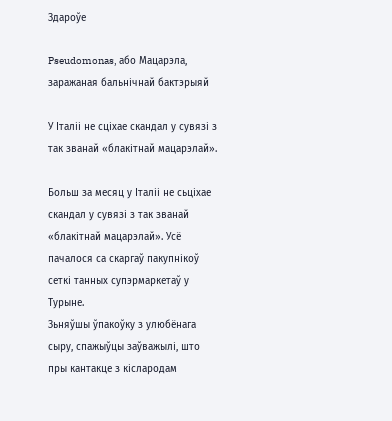Здароўе

Pseudomonas, або Мацарэла, заражаная бальнічнай бактэрыяй

У Італіі не сціхае скандал у сувязі з так званай «блакітнай мацарэлай».

Больш за месяц у Італіі не сьціхае скандал у сувязі з так званай «блакітнай мацарэлай». Усё пачалося са скаргаў пакупнікоў сеткі танных супэрмаркетаў у Турыне.
Зьняўшы ўпакоўку з улюбёнага сыру, спажыўцы заўважылі, што пры кантакце з кіслародам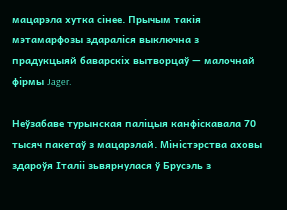мацарэла хутка сінее. Прычым такія мэтамарфозы здараліся выключна з прадукцыяй баварскіх вытворцаў — малочнай фірмы Jager.

Неўзабаве турынская паліцыя канфіскавала 70 тысяч пакетаў з мацарэлай. Міністэрства аховы здароўя Італіі зьвярнулася ў Брусэль з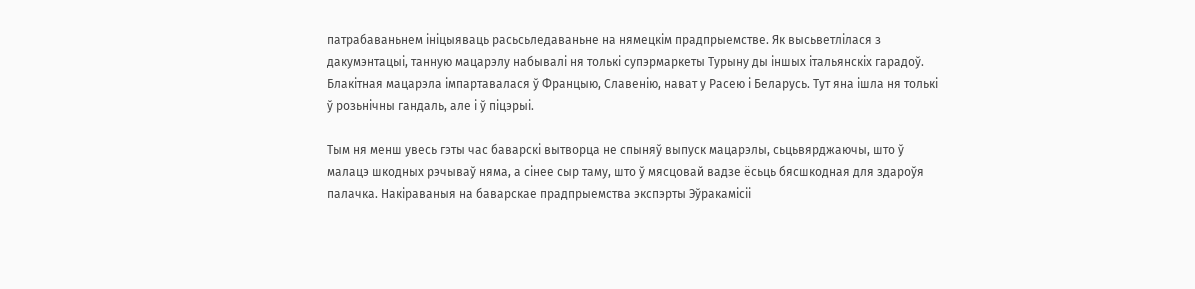патрабаваньнем ініцыяваць расьсьледаваньне на нямецкім прадпрыемстве. Як высьветлілася з дакумэнтацыі, танную мацарэлу набывалі ня толькі супэрмаркеты Турыну ды іншых італьянскіх гарадоў. Блакітная мацарэла імпартавалася ў Францыю, Славенію, нават у Расею і Беларусь. Тут яна ішла ня толькі ў розьнічны гандаль, але і ў піцэрыі.

Тым ня менш увесь гэты час баварскі вытворца не спыняў выпуск мацарэлы, сьцьвярджаючы, што ў малацэ шкодных рэчываў няма, а сінее сыр таму, што ў мясцовай вадзе ёсьць бясшкодная для здароўя палачка. Накіраваныя на баварскае прадпрыемства экспэрты Эўракамісіі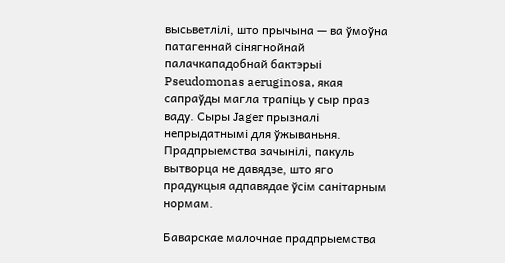высьветлілі, што прычына — ва ўмоўна патагеннай сінягнойнай палачкападобнай бактэрыі Pseudomonas aeruginosa, якая сапраўды магла трапіць у сыр праз ваду. Сыры Jager прызналі непрыдатнымі для ўжываньня. Прадпрыемства зачынілі, пакуль вытворца не давядзе, што яго прадукцыя адпавядае ўсім санітарным нормам.

Баварскае малочнае прадпрыемства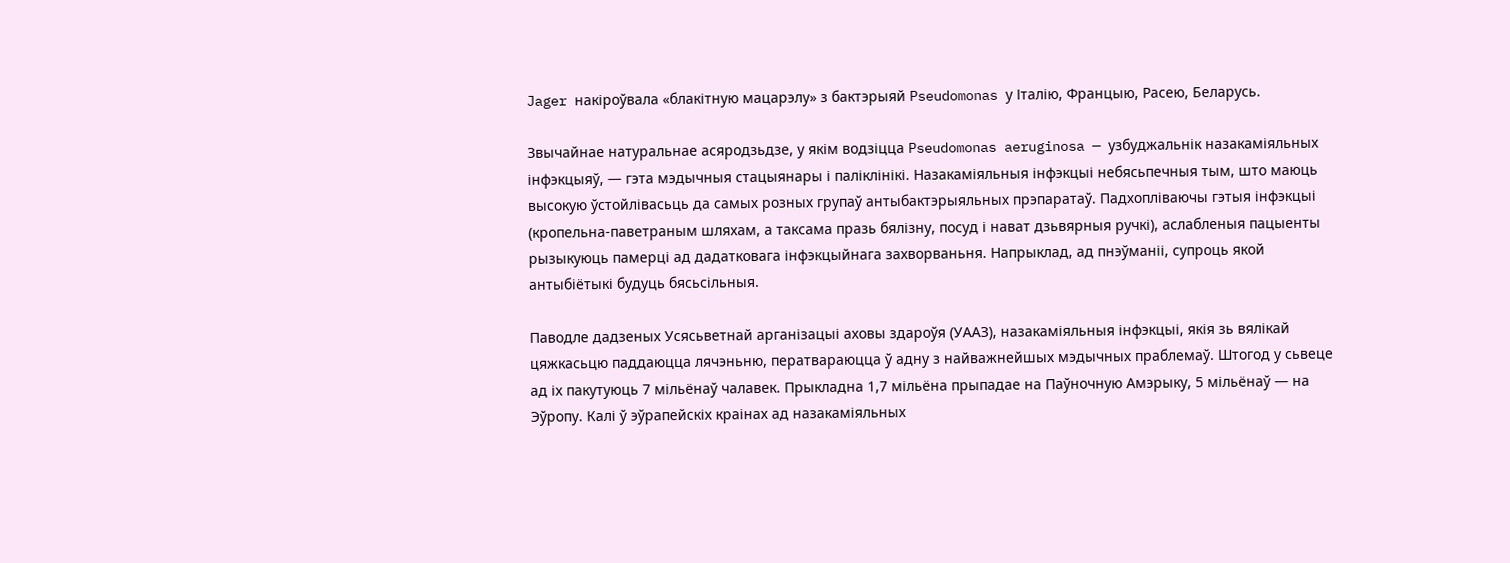Jager накіроўвала «блакітную мацарэлу» з бактэрыяй Pseudomonas у Італію, Францыю, Расею, Беларусь.

Звычайнае натуральнае асяродзьдзе, у якім водзіцца Pseudomonas aeruginosa — узбуджальнік назакаміяльных інфэкцыяў, — гэта мэдычныя стацыянары і паліклінікі. Назакаміяльныя інфэкцыі небясьпечныя тым, што маюць высокую ўстойлівасьць да самых розных групаў антыбактэрыяльных прэпаратаў. Падхопліваючы гэтыя інфэкцыі (кропельна-паветраным шляхам, а таксама празь бялізну, посуд і нават дзьвярныя ручкі), аслабленыя пацыенты рызыкуюць памерці ад дадатковага інфэкцыйнага захворваньня. Напрыклад, ад пнэўманіі, супроць якой антыбіётыкі будуць бясьсільныя.

Паводле дадзеных Усясьветнай арганізацыі аховы здароўя (УААЗ), назакаміяльныя інфэкцыі, якія зь вялікай цяжкасьцю паддаюцца лячэньню, ператвараюцца ў адну з найважнейшых мэдычных праблемаў. Штогод у сьвеце ад іх пакутуюць 7 мільёнаў чалавек. Прыкладна 1,7 мільёна прыпадае на Паўночную Амэрыку, 5 мільёнаў — на Эўропу. Калі ў эўрапейскіх краінах ад назакаміяльных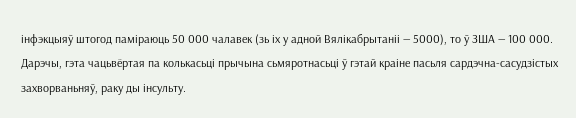інфэкцыяў штогод паміраюць 50 000 чалавек (зь іх у адной Вялікабрытаніі — 5000), то ў ЗША — 100 000. Дарэчы, гэта чацьвёртая па колькасьці прычына сьмяротнасьці ў гэтай краіне пасьля сардэчна-сасудзістых захворваньняў, раку ды інсульту.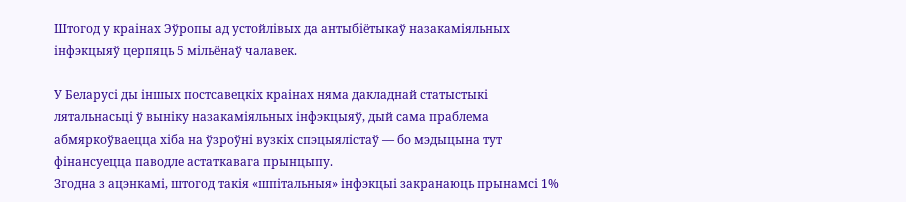Штогод у краінах Эўропы ад устойлівых да антыбіётыкаў назакаміяльных інфэкцыяў церпяць 5 мільёнаў чалавек.

У Беларусі ды іншых постсавецкіх краінах няма дакладнай статыстыкі лятальнасьці ў выніку назакаміяльных інфэкцыяў, дый сама праблема абмяркоўваецца хіба на ўзроўні вузкіх спэцыялістаў — бо мэдыцына тут фінансуецца паводле астаткавага прынцыпу.
Згодна з ацэнкамі, штогод такія «шпітальныя» інфэкцыі закранаюць прынамсі 1%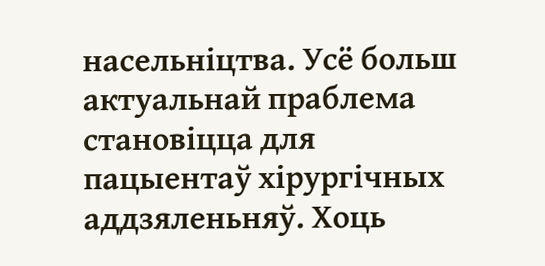насельніцтва. Усё больш актуальнай праблема становіцца для пацыентаў хірургічных аддзяленьняў. Хоць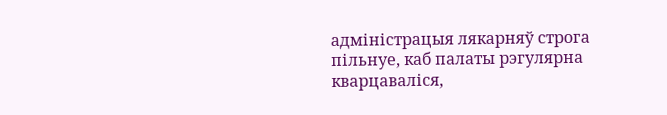адміністрацыя лякарняў строга пільнуе, каб палаты рэгулярна кварцаваліся,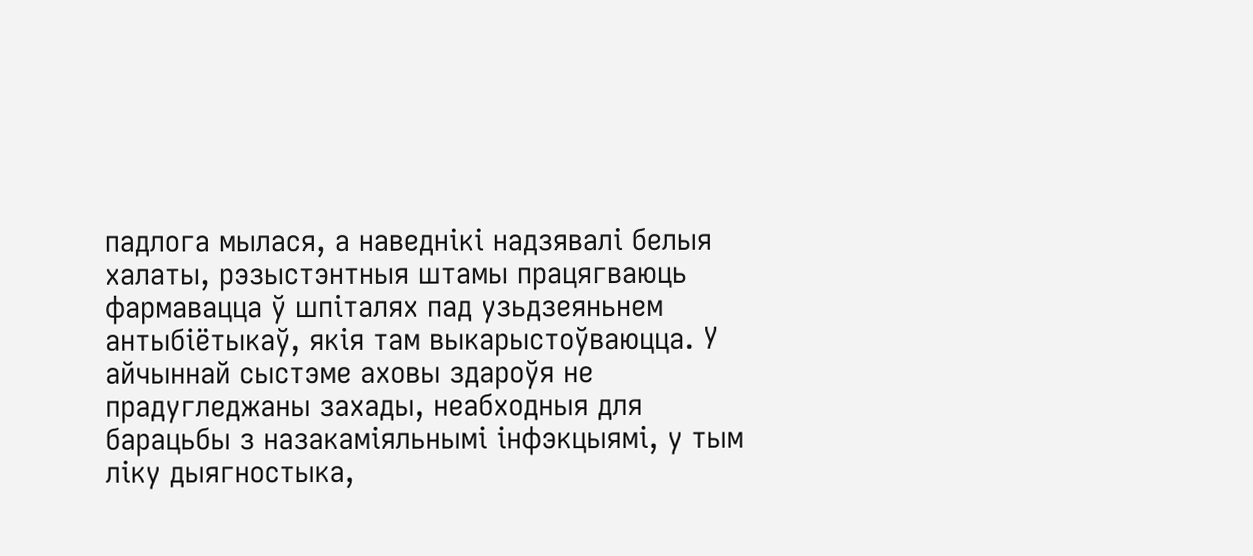падлога мылася, а наведнікі надзявалі белыя халаты, рэзыстэнтныя штамы працягваюць фармавацца ў шпіталях пад узьдзеяньнем антыбіётыкаў, якія там выкарыстоўваюцца. У айчыннай сыстэме аховы здароўя не прадугледжаны захады, неабходныя для барацьбы з назакаміяльнымі інфэкцыямі, у тым ліку дыягностыка,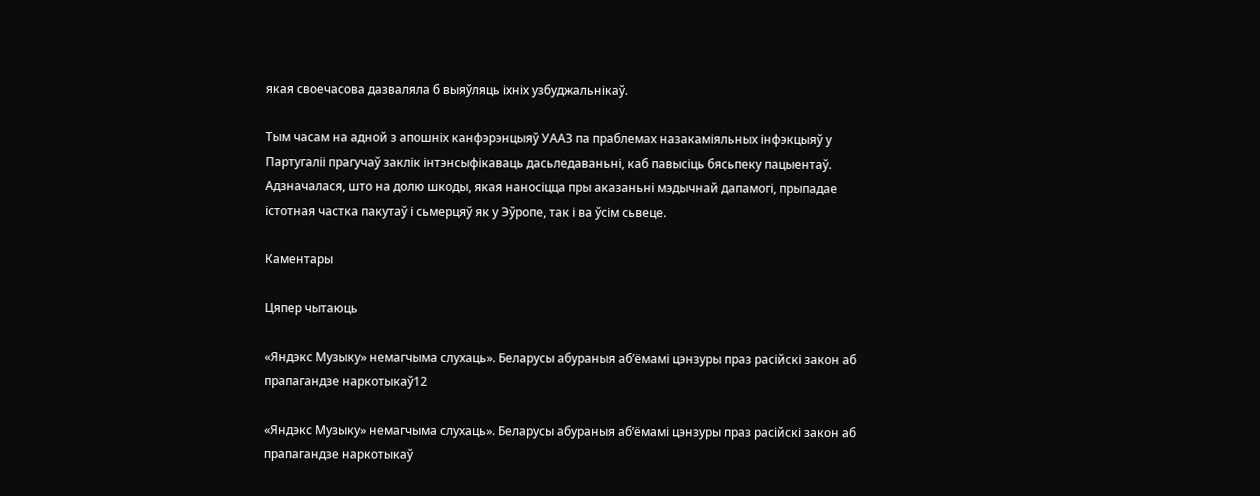якая своечасова дазваляла б выяўляць іхніх узбуджальнікаў.

Тым часам на адной з апошніх канфэрэнцыяў УААЗ па праблемах назакаміяльных інфэкцыяў у Партугаліі прагучаў заклік інтэнсыфікаваць дасьледаваньні, каб павысіць бясьпеку пацыентаў. Адзначалася, што на долю шкоды, якая наносіцца пры аказаньні мэдычнай дапамогі, прыпадае істотная частка пакутаў і сьмерцяў як у Эўропе, так і ва ўсім сьвеце.

Каментары

Цяпер чытаюць

«Яндэкс Музыку» немагчыма слухаць». Беларусы абураныя аб’ёмамі цэнзуры праз расійскі закон аб прапагандзе наркотыкаў12

«Яндэкс Музыку» немагчыма слухаць». Беларусы абураныя аб’ёмамі цэнзуры праз расійскі закон аб прапагандзе наркотыкаў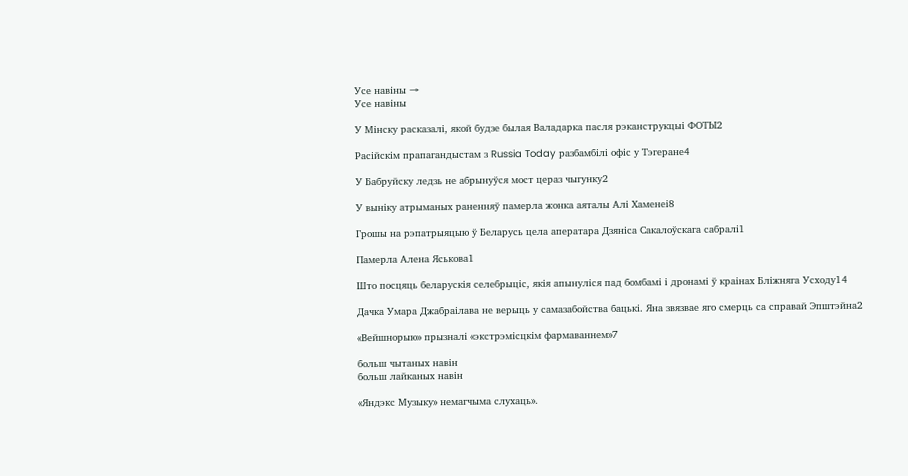Усе навіны →
Усе навіны

У Мінску расказалі, якой будзе былая Валадарка пасля рэканструкцыі ФОТЫ2

Расійскім прапагандыстам з Russia Today разбамбілі офіс у Тэгеране4

У Бабруйску ледзь не абрынуўся мост цераз чыгунку2

У выніку атрыманых раненняў памерла жонка аяталы Алі Хаменеі8

Грошы на рэпатрыяцыю ў Беларусь цела аператара Дзяніса Сакалоўскага сабралі1

Памерла Алена Яськова1

Што посцяць беларускія селебрыціс, якія апынуліся пад бомбамі і дронамі ў краінах Бліжняга Усходу14

Дачка Умара Джабраілава не верыць у самазабойства бацькі. Яна звязвае яго смерць са справай Эпштэйна2

«Вейшнорыю» прызналі «экстрэмісцкім фармаваннем»7

больш чытаных навін
больш лайканых навін

«Яндэкс Музыку» немагчыма слухаць».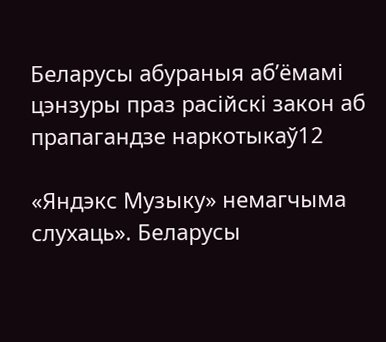Беларусы абураныя аб’ёмамі цэнзуры праз расійскі закон аб прапагандзе наркотыкаў12

«Яндэкс Музыку» немагчыма слухаць». Беларусы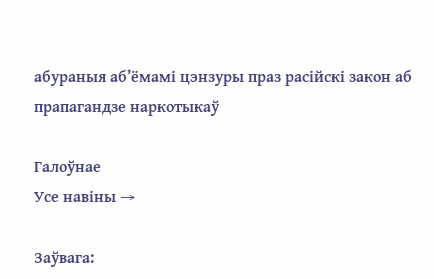абураныя аб’ёмамі цэнзуры праз расійскі закон аб прапагандзе наркотыкаў

Галоўнае
Усе навіны →

Заўвага: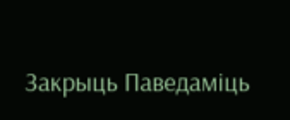Закрыць Паведаміць